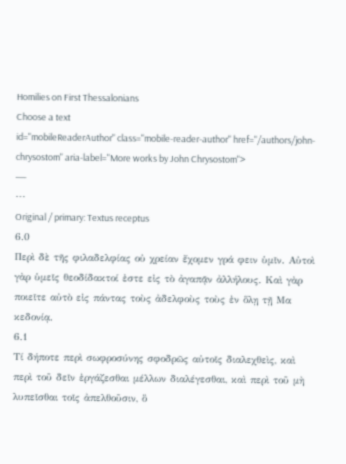Homilies on First Thessalonians
Choose a text
id="mobileReaderAuthor" class="mobile-reader-author" href="/authors/john-chrysostom" aria-label="More works by John Chrysostom">
—
⋯
Original / primary: Textus receptus
6.0
Περὶ δὲ τῆς φιλαδελφίας οὐ χρείαν ἔχοµεν γρά φειν ὑµῖν. Αὐτοὶ γὰρ ὑµεῖς θεοδίδακτοί ἐστε εἰς τὸ ἀγαπᾷν ἀλλήλους. Καὶ γὰρ ποιεῖτε αὐτὸ εἰς πάντας τοὺς ἀδελφοὺς τοὺς ἐν ὅλῃ τῇ Μα κεδονίᾳ.
6.1
Τί δήποτε περὶ σωφροσύνης σφοδρῶς αὐτοῖς διαλεχθεὶς, καὶ περὶ τοῦ δεῖν ἐργάζεσθαι µέλλων διαλέγεσθαι, καὶ περὶ τοῦ µὴ λυπεῖσθαι τοῖς ἀπελθοῦσιν, ὃ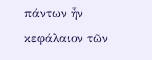πάντων ἦν κεφάλαιον τῶν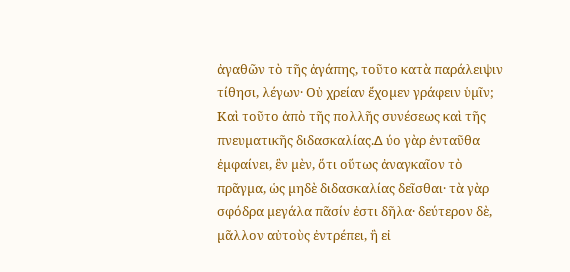ἀγαθῶν τὸ τῆς ἀγάπης, τοῦτο κατὰ παράλειψιν τίθησι, λέγων· Οὐ χρείαν ἔχοµεν γράφειν ὑµῖν; Καὶ τοῦτο ἀπὸ τῆς πολλῆς συνέσεως καὶ τῆς πνευµατικῆς διδασκαλίας.∆ ύο γὰρ ἐνταῦθα ἐµφαίνει, ἓν µὲν, ὅτι οὕτως ἀναγκαῖον τὸ πρᾶγµα, ὡς µηδὲ διδασκαλίας δεῖσθαι· τὰ γὰρ σφόδρα µεγάλα πᾶσίν ἐστι δῆλα· δεύτερον δὲ, µᾶλλον αὐτοὺς ἐντρέπει, ἢ εἰ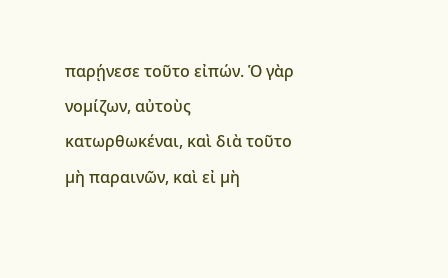παρῄνεσε τοῦτο εἰπών. Ὁ γὰρ νοµίζων, αὐτοὺς κατωρθωκέναι, καὶ διὰ τοῦτο µὴ παραινῶν, καὶ εἰ µὴ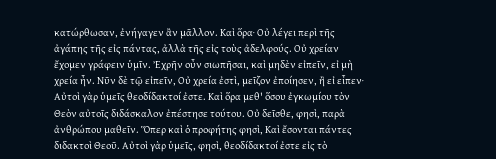κατώρθωσαν, ἐνήγαγεν ἂν µᾶλλον. Καὶ ὅρα· Οὐ λέγει περὶ τῆς ἀγάπης τῆς εἰς πάντας, ἀλλὰ τῆς εἰς τοὺς ἀδελφούς. Οὐ χρείαν ἔχοµεν γράφειν ὑµῖν. Ἐχρῆν οὖν σιωπῆσαι, καὶ µηδὲν εἰπεῖν, εἰ µὴ χρεία ἦν. Νῦν δὲ τῷ εἰπεῖν, Οὐ χρεία ἐστὶ, µεῖζον ἐποίησεν, ἢ εἰ εἶπεν· Αὐτοὶ γὰρ ὑµεῖς θεοδίδακτοί ἐστε. Καὶ ὅρα µεθ' ὅσου ἐγκωµίου τὸν Θεὸν αὐτοῖς διδάσκαλον ἐπέστησε τούτου. Οὐ δεῖσθε, φησὶ, παρὰ ἀνθρώπου µαθεῖν. Ὅπερ καὶ ὁ προφήτης φησὶ, Καὶ ἔσονται πάντες διδακτοὶ Θεοῦ. Αὐτοὶ γὰρ ὑµεῖς, φησὶ, θεοδίδακτοί ἐστε εἰς τὸ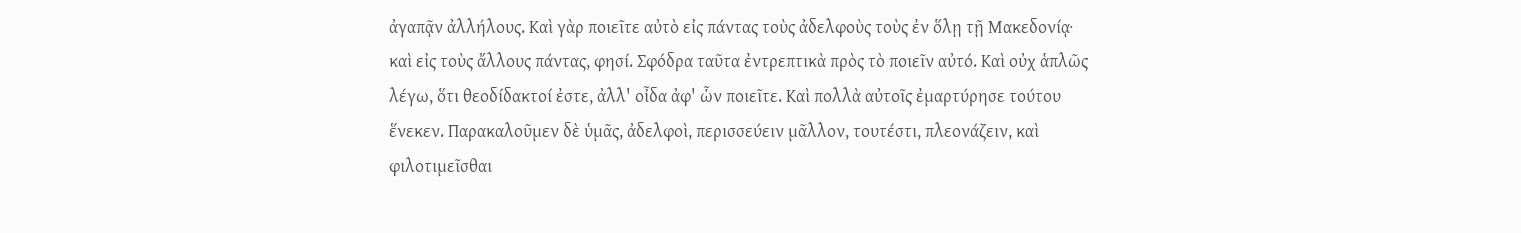ἀγαπᾷν ἀλλήλους. Καὶ γὰρ ποιεῖτε αὐτὸ εἰς πάντας τοὺς ἀδελφοὺς τοὺς ἐν ὅλῃ τῇ Μακεδονίᾳ· καὶ εἰς τοὺς ἄλλους πάντας, φησί. Σφόδρα ταῦτα ἐντρεπτικὰ πρὸς τὸ ποιεῖν αὐτό. Καὶ οὐχ ἁπλῶς λέγω, ὅτι θεοδίδακτοί ἐστε, ἀλλ' οἶδα ἀφ' ὧν ποιεῖτε. Καὶ πολλὰ αὐτοῖς ἐµαρτύρησε τούτου ἕνεκεν. Παρακαλοῦµεν δὲ ὑµᾶς, ἀδελφοὶ, περισσεύειν µᾶλλον, τουτέστι, πλεονάζειν, καὶ φιλοτιµεῖσθαι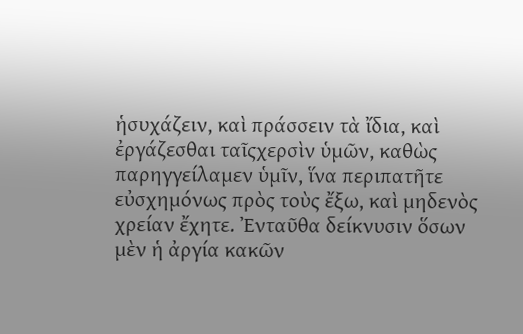ἡσυχάζειν, καὶ πράσσειν τὰ ἴδια, καὶ ἐργάζεσθαι ταῖςχερσὶν ὑµῶν, καθὼς παρηγγείλαµεν ὑµῖν, ἵνα περιπατῆτε εὐσχηµόνως πρὸς τοὺς ἔξω, καὶ µηδενὸς χρείαν ἔχητε. Ἐνταῦθα δείκνυσιν ὅσων µὲν ἡ ἀργία κακῶν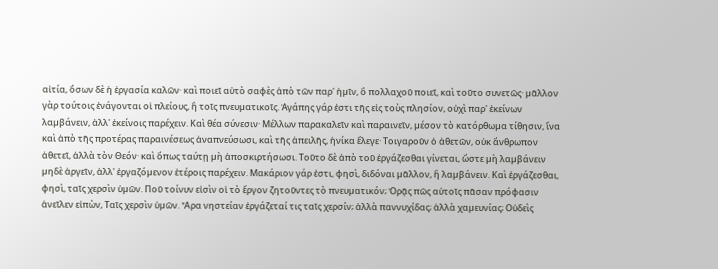αἰτία, ὅσων δὲ ἡ ἐργασία καλῶν· καὶ ποιεῖ αὐτὸ σαφὲς ἀπὸ τῶν παρ' ἡµῖν, ὃ πολλαχοῦ ποιεῖ, καὶ τοῦτο συνετῶς· µᾶλλον γὰρ τούτοις ἐνάγονται οἱ πλείους, ἢ τοῖς πνευµατικοῖς. Ἀγάπης γάρ ἐστι τῆς εἰς τοὺς πλησίον, οὐχὶ παρ' ἐκείνων λαµβάνειν, ἀλλ' ἐκείνοις παρέχειν. Καὶ θέα σύνεσιν· Μέλλων παρακαλεῖν καὶ παραινεῖν, µέσον τὸ κατόρθωµα τίθησιν, ἵνα καὶ ἀπὸ τῆς προτέρας παραινέσεως ἀναπνεύσωσι, καὶ τῆς ἀπειλῆς, ἡνίκα ἔλεγε· Τοιγαροῦν ὁ ἀθετῶν, οὐκ ἄνθρωπον ἀθετεῖ, ἀλλὰ τὸν Θεόν· καὶ ὅπως ταύτῃ µὴ ἀποσκιρτήσωσι. Τοῦτο δὲ ἀπὸ τοῦ ἐργάζεσθαι γίνεται, ὥστε µὴ λαµβάνειν µηδὲ ἀργεῖν, ἀλλ' ἐργαζόµενον ἑτέροις παρέχειν. Μακάριον γάρ ἐστι, φησὶ, διδόναι µᾶλλον, ἢ λαµβάνειν. Καὶ ἐργάζεσθαι, φησὶ, ταῖς χερσὶν ὑµῶν. Ποῦ τοίνυν εἰσὶν οἱ τὸ ἔργον ζητοῦντες τὸ πνευµατικόν; Ὁρᾷς πῶς αὐτοῖς πᾶσαν πρόφασιν ἀνεῖλεν εἰπὼν, Ταῖς χερσὶν ὑµῶν. Ἆρα νηστείαν ἐργάζεταί τις ταῖς χερσίν; ἀλλὰ παννυχίδας; ἀλλὰ χαµευνίας; Οὐδεὶς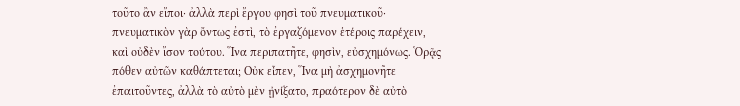τοῦτο ἂν εἴποι· ἀλλὰ περὶ ἔργου φησὶ τοῦ πνευµατικοῦ· πνευµατικὸν γὰρ ὄντως ἐστὶ, τὸ ἐργαζόµενον ἑτέροις παρέχειν, καὶ οὐδὲν ἴσον τούτου. Ἵνα περιπατῆτε, φησὶν, εὐσχηµόνως. Ὁρᾷς πόθεν αὐτῶν καθάπτεται; Οὐκ εἶπεν, Ἵνα µὴ ἀσχηµονῆτε ἐπαιτοῦντες, ἀλλὰ τὸ αὐτὸ µὲν ᾐνίξατο, πραότερον δὲ αὐτὸ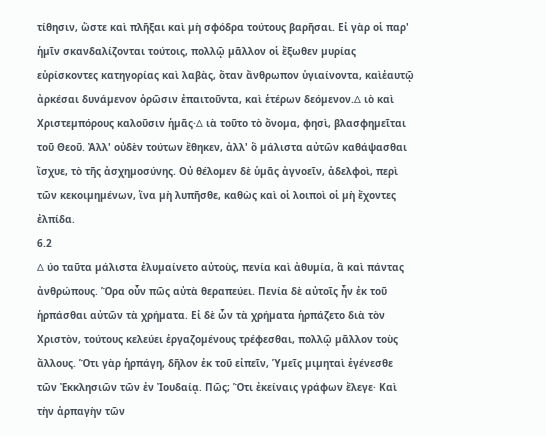τίθησιν, ὥστε καὶ πλῆξαι καὶ µὴ σφόδρα τούτους βαρῆσαι. Εἰ γὰρ οἱ παρ' ἡµῖν σκανδαλίζονται τούτοις, πολλῷ µᾶλλον οἱ ἔξωθεν µυρίας εὑρίσκοντες κατηγορίας καὶ λαβὰς, ὅταν ἄνθρωπον ὑγιαίνοντα, καὶἑαυτῷ ἀρκέσαι δυνάµενον ὁρῶσιν ἐπαιτοῦντα, καὶ ἑτέρων δεόµενον.∆ ιὸ καὶ Χριστεµπόρους καλοῦσιν ἡµᾶς·∆ ιὰ τοῦτο τὸ ὄνοµα, φησὶ, βλασφηµεῖται τοῦ Θεοῦ. Ἀλλ' οὐδὲν τούτων ἔθηκεν, ἀλλ' ὃ µάλιστα αὐτῶν καθάψασθαι ἴσχυε, τὸ τῆς ἀσχηµοσύνης. Οὐ θέλοµεν δὲ ὑµᾶς ἀγνοεῖν, ἀδελφοὶ, περὶ τῶν κεκοιµηµένων, ἵνα µὴ λυπῆσθε, καθὼς καὶ οἱ λοιποὶ οἱ µὴ ἔχοντες ἐλπίδα.
6.2
∆ ύο ταῦτα µάλιστα ἐλυµαίνετο αὐτοὺς, πενία καὶ ἀθυµία, ἃ καὶ πάντας ἀνθρώπους. Ὅρα οὖν πῶς αὐτὰ θεραπεύει. Πενία δὲ αὐτοῖς ἦν ἐκ τοῦ ἡρπάσθαι αὐτῶν τὰ χρήµατα. Εἰ δὲ ὧν τὰ χρήµατα ἡρπάζετο διὰ τὸν Χριστὸν, τούτους κελεύει ἐργαζοµένους τρέφεσθαι, πολλῷ µᾶλλον τοὺς ἄλλους. Ὅτι γὰρ ἡρπάγη, δῆλον ἐκ τοῦ εἰπεῖν, Ὑµεῖς µιµηταὶ ἐγένεσθε τῶν Ἐκκλησιῶν τῶν ἐν Ἰουδαίᾳ. Πῶς; Ὅτι ἐκείναις γράφων ἔλεγε· Καὶ τὴν ἁρπαγὴν τῶν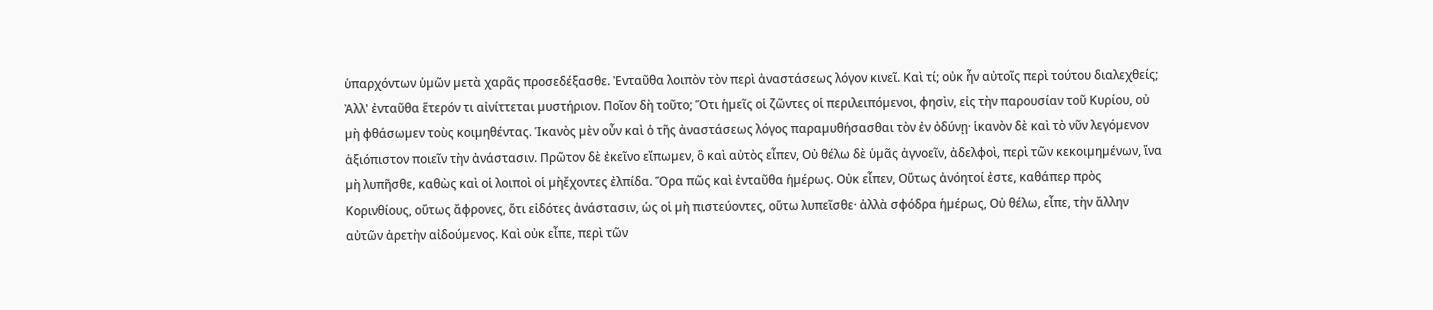ὑπαρχόντων ὑµῶν µετὰ χαρᾶς προσεδέξασθε. Ἐνταῦθα λοιπὸν τὸν περὶ ἀναστάσεως λόγον κινεῖ. Καὶ τί; οὐκ ἦν αὐτοῖς περὶ τούτου διαλεχθείς; Ἀλλ' ἐνταῦθα ἕτερόν τι αἰνίττεται µυστήριον. Ποῖον δὴ τοῦτο; Ὅτι ἡµεῖς οἱ ζῶντες οἱ περιλειπόµενοι, φησὶν, εἰς τὴν παρουσίαν τοῦ Κυρίου, οὐ µὴ φθάσωµεν τοὺς κοιµηθέντας. Ἱκανὸς µὲν οὖν καὶ ὁ τῆς ἀναστάσεως λόγος παραµυθήσασθαι τὸν ἐν ὀδύνῃ· ἱκανὸν δὲ καὶ τὸ νῦν λεγόµενον ἀξιόπιστον ποιεῖν τὴν ἀνάστασιν. Πρῶτον δὲ ἐκεῖνο εἴπωµεν, ὃ καὶ αὐτὸς εἶπεν, Οὐ θέλω δὲ ὑµᾶς ἀγνοεῖν, ἀδελφοὶ, περὶ τῶν κεκοιµηµένων, ἵνα µὴ λυπῆσθε, καθὼς καὶ οἱ λοιποὶ οἱ µὴἔχοντες ἐλπίδα. Ὅρα πῶς καὶ ἐνταῦθα ἡµέρως. Οὐκ εἶπεν, Οὕτως ἀνόητοί ἐστε, καθάπερ πρὸς Κορινθίους, οὕτως ἄφρονες, ὅτι εἰδότες ἀνάστασιν, ὡς οἱ µὴ πιστεύοντες, οὕτω λυπεῖσθε· ἀλλὰ σφόδρα ἡµέρως, Οὐ θέλω, εἶπε, τὴν ἄλλην αὐτῶν ἀρετὴν αἰδούµενος. Καὶ οὐκ εἶπε, περὶ τῶν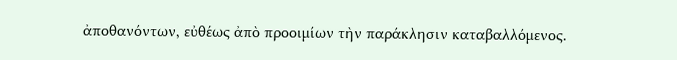ἀποθανόντων, εὐθέως ἀπὸ προοιµίων τὴν παράκλησιν καταβαλλόµενος.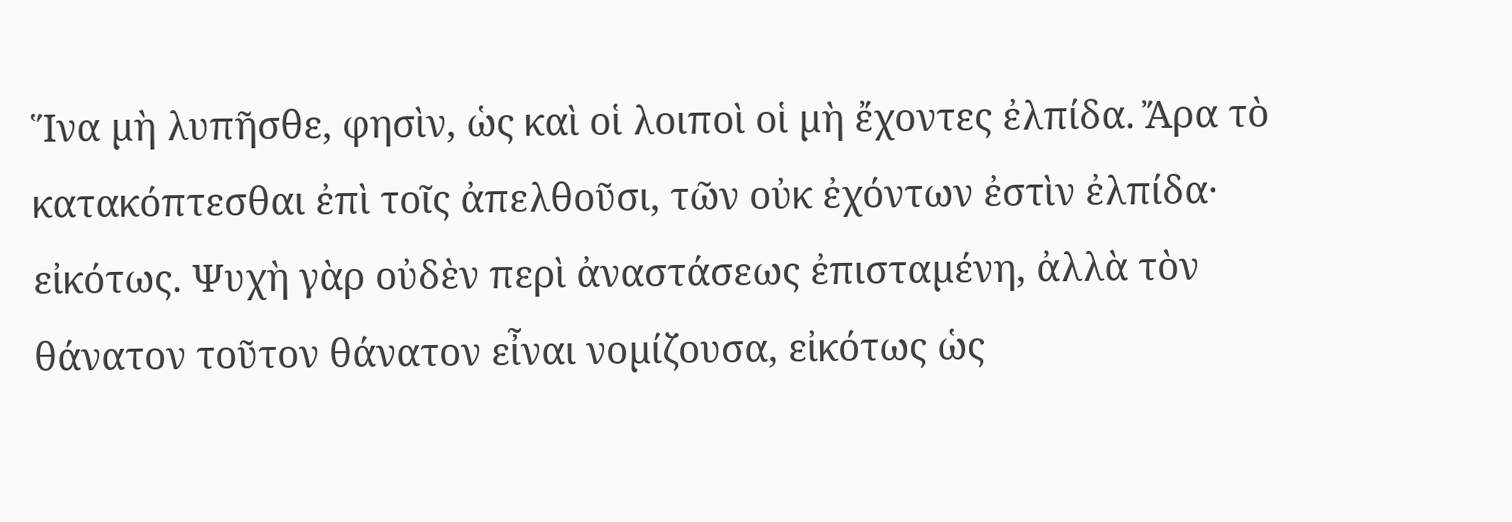Ἵνα µὴ λυπῆσθε, φησὶν, ὡς καὶ οἱ λοιποὶ οἱ µὴ ἔχοντες ἐλπίδα. Ἄρα τὸ κατακόπτεσθαι ἐπὶ τοῖς ἀπελθοῦσι, τῶν οὐκ ἐχόντων ἐστὶν ἐλπίδα· εἰκότως. Ψυχὴ γὰρ οὐδὲν περὶ ἀναστάσεως ἐπισταµένη, ἀλλὰ τὸν θάνατον τοῦτον θάνατον εἶναι νοµίζουσα, εἰκότως ὡς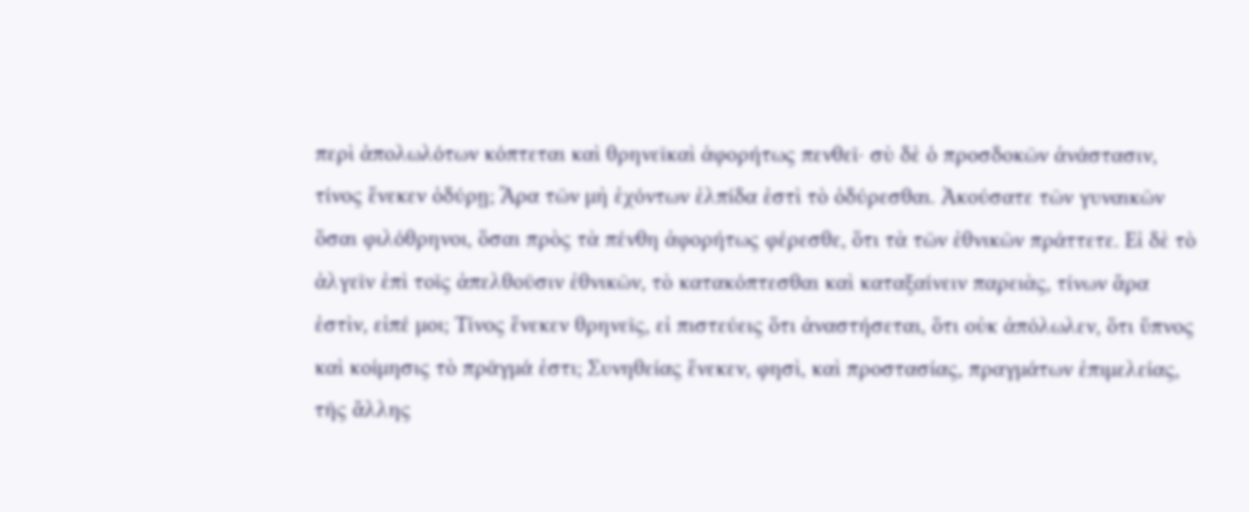περὶ ἀπολωλότων κόπτεται καὶ θρηνεῖκαὶ ἀφορήτως πενθεῖ· σὺ δὲ ὁ προσδοκῶν ἀνάστασιν, τίνος ἕνεκεν ὀδύρῃ; Ἄρα τῶν µὴ ἐχόντων ἐλπίδα ἐστὶ τὸ ὀδύρεσθαι. Ἀκούσατε τῶν γυναικῶν ὅσαι φιλόθρηνοι, ὅσαι πρὸς τὰ πένθη ἀφορήτως φέρεσθε, ὅτι τὰ τῶν ἐθνικῶν πράττετε. Εἰ δὲ τὸ ἀλγεῖν ἐπὶ τοῖς ἀπελθοῦσιν ἐθνικῶν, τὸ κατακόπτεσθαι καὶ καταξαίνειν παρειὰς, τίνων ἄρα ἐστὶν, εἰπέ µοι; Τίνος ἕνεκεν θρηνεῖς, εἰ πιστεύεις ὅτι ἀναστήσεται, ὅτι οὐκ ἀπόλωλεν, ὅτι ὕπνος καὶ κοίµησις τὸ πρᾶγµά ἐστι; Συνηθείας ἕνεκεν, φησὶ, καὶ προστασίας, πραγµάτων ἐπιµελείας, τῆς ἄλλης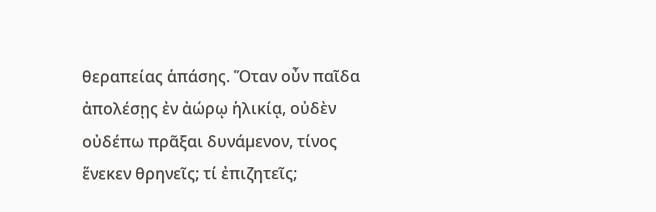θεραπείας ἁπάσης. Ὅταν οὖν παῖδα ἀπολέσῃς ἐν ἀώρῳ ἡλικίᾳ, οὐδὲν οὐδέπω πρᾶξαι δυνάµενον, τίνος ἕνεκεν θρηνεῖς; τί ἐπιζητεῖς;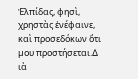Ἐλπίδας, φησὶ, χρηστὰς ἐνέφαινε, καὶ προσεδόκων ὅτι µου προστήσεται.∆ ιὰ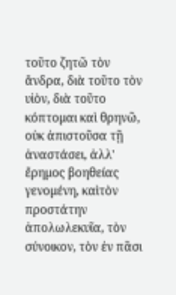τοῦτο ζητῶ τὸν ἄνδρα, διὰ τοῦτο τὸν υἱὸν, διὰ τοῦτο κόπτοµαι καὶ θρηνῶ, οὐκ ἀπιστοῦσα τῇ ἀναστάσει, ἀλλ' ἔρηµος βοηθείας γενοµένη, καὶτὸν προστάτην ἀπολωλεκυῖα, τὸν σύνοικον, τὸν ἐν πᾶσι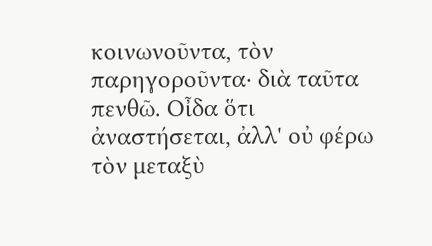κοινωνοῦντα, τὸν παρηγοροῦντα· διὰ ταῦτα πενθῶ. Οἶδα ὅτι ἀναστήσεται, ἀλλ' οὐ φέρω τὸν µεταξὺ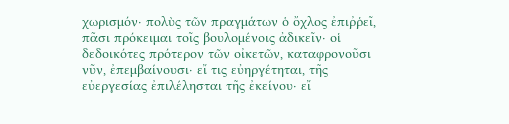χωρισµόν· πολὺς τῶν πραγµάτων ὁ ὄχλος ἐπιῤῥεῖ, πᾶσι πρόκειµαι τοῖς βουλοµένοις ἀδικεῖν· οἱ δεδοικότες πρότερον τῶν οἰκετῶν, καταφρονοῦσι νῦν, ἐπεµβαίνουσι· εἴ τις εὐηργέτηται, τῆς εὐεργεσίας ἐπιλέλησται τῆς ἐκείνου· εἴ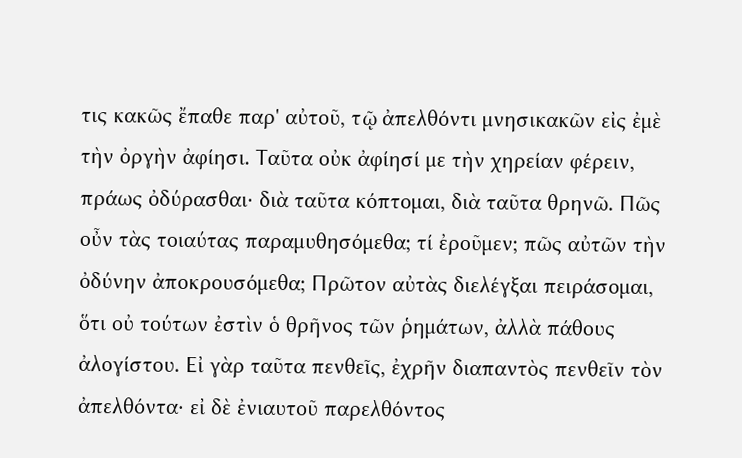τις κακῶς ἔπαθε παρ' αὐτοῦ, τῷ ἀπελθόντι µνησικακῶν εἰς ἐµὲ τὴν ὀργὴν ἀφίησι. Ταῦτα οὐκ ἀφίησί µε τὴν χηρείαν φέρειν, πράως ὀδύρασθαι· διὰ ταῦτα κόπτοµαι, διὰ ταῦτα θρηνῶ. Πῶς οὖν τὰς τοιαύτας παραµυθησόµεθα; τί ἐροῦµεν; πῶς αὐτῶν τὴν ὀδύνην ἀποκρουσόµεθα; Πρῶτον αὐτὰς διελέγξαι πειράσοµαι, ὅτι οὐ τούτων ἐστὶν ὁ θρῆνος τῶν ῥηµάτων, ἀλλὰ πάθους ἀλογίστου. Εἰ γὰρ ταῦτα πενθεῖς, ἐχρῆν διαπαντὸς πενθεῖν τὸν ἀπελθόντα· εἰ δὲ ἐνιαυτοῦ παρελθόντος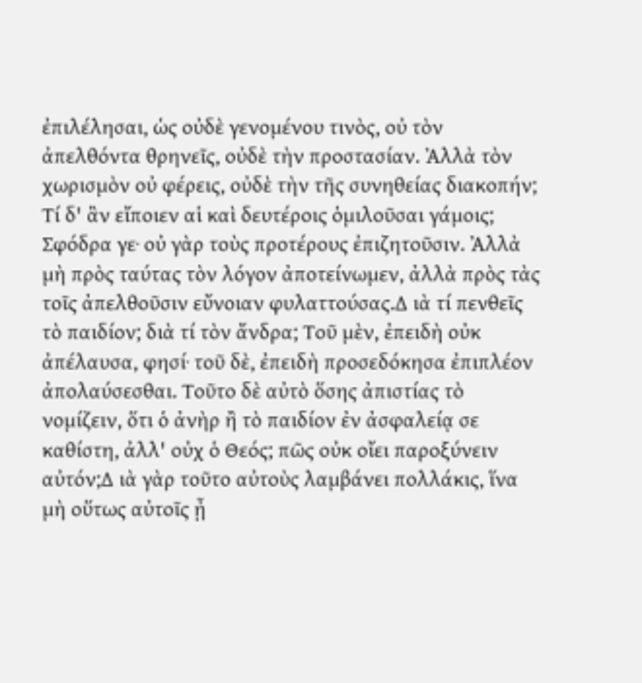ἐπιλέλησαι, ὡς οὐδὲ γενοµένου τινὸς, οὐ τὸν ἀπελθόντα θρηνεῖς, οὐδὲ τὴν προστασίαν. Ἀλλὰ τὸν χωρισµὸν οὐ φέρεις, οὐδὲ τὴν τῆς συνηθείας διακοπήν; Τί δ' ἂν εἴποιεν αἱ καὶ δευτέροις ὁµιλοῦσαι γάµοις; Σφόδρα γε· οὐ γὰρ τοὺς προτέρους ἐπιζητοῦσιν. Ἀλλὰ µὴ πρὸς ταύτας τὸν λόγον ἀποτείνωµεν, ἀλλὰ πρὸς τὰς τοῖς ἀπελθοῦσιν εὔνοιαν φυλαττούσας.∆ ιὰ τί πενθεῖς τὸ παιδίον; διὰ τί τὸν ἄνδρα; Τοῦ µὲν, ἐπειδὴ οὐκ ἀπέλαυσα, φησί· τοῦ δὲ, ἐπειδὴ προσεδόκησα ἐπιπλέον ἀπολαύσεσθαι. Τοῦτο δὲ αὐτὸ ὅσης ἀπιστίας τὸ νοµίζειν, ὅτι ὁ ἀνὴρ ἢ τὸ παιδίον ἐν ἀσφαλείᾳ σε καθίστη, ἀλλ' οὐχ ὁ Θεός; πῶς οὐκ οἴει παροξύνειν αὐτόν;∆ ιὰ γὰρ τοῦτο αὐτοὺς λαµβάνει πολλάκις, ἵνα µὴ οὕτως αὐτοῖς ᾖ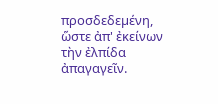προσδεδεµένη, ὥστε ἀπ' ἐκείνων τὴν ἐλπίδα ἀπαγαγεῖν.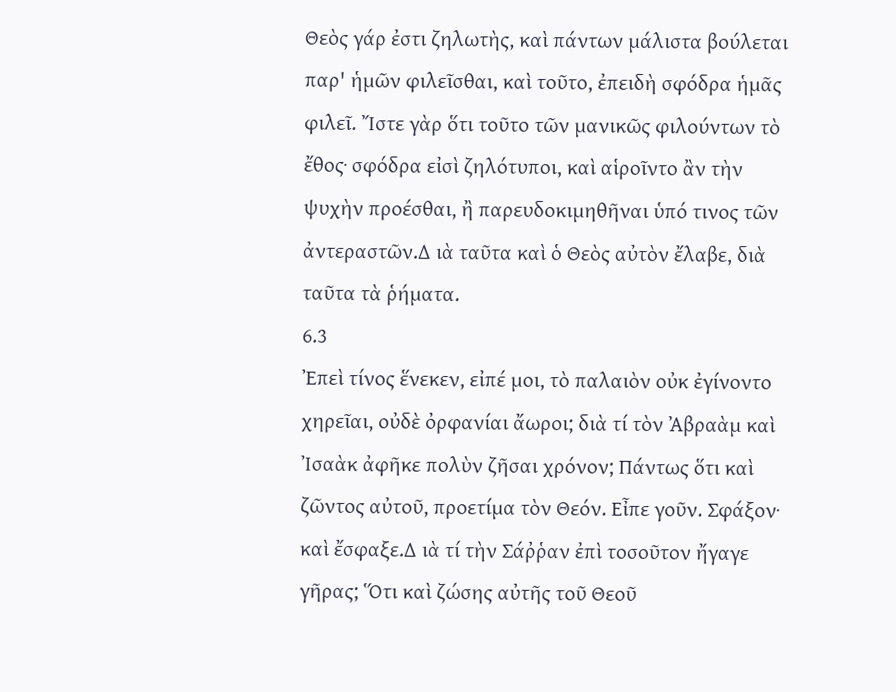Θεὸς γάρ ἐστι ζηλωτὴς, καὶ πάντων µάλιστα βούλεται παρ' ἡµῶν φιλεῖσθαι, καὶ τοῦτο, ἐπειδὴ σφόδρα ἡµᾶς φιλεῖ. Ἴστε γὰρ ὅτι τοῦτο τῶν µανικῶς φιλούντων τὸ ἔθος· σφόδρα εἰσὶ ζηλότυποι, καὶ αἱροῖντο ἂν τὴν ψυχὴν προέσθαι, ἢ παρευδοκιµηθῆναι ὑπό τινος τῶν ἀντεραστῶν.∆ ιὰ ταῦτα καὶ ὁ Θεὸς αὐτὸν ἔλαβε, διὰ ταῦτα τὰ ῥήµατα.
6.3
Ἐπεὶ τίνος ἕνεκεν, εἰπέ µοι, τὸ παλαιὸν οὐκ ἐγίνοντο χηρεῖαι, οὐδὲ ὀρφανίαι ἄωροι; διὰ τί τὸν Ἀβραὰµ καὶ Ἰσαὰκ ἀφῆκε πολὺν ζῆσαι χρόνον; Πάντως ὅτι καὶ ζῶντος αὐτοῦ, προετίµα τὸν Θεόν. Εἶπε γοῦν. Σφάξον· καὶ ἔσφαξε.∆ ιὰ τί τὴν Σάῤῥαν ἐπὶ τοσοῦτον ἤγαγε γῆρας; Ὅτι καὶ ζώσης αὐτῆς τοῦ Θεοῦ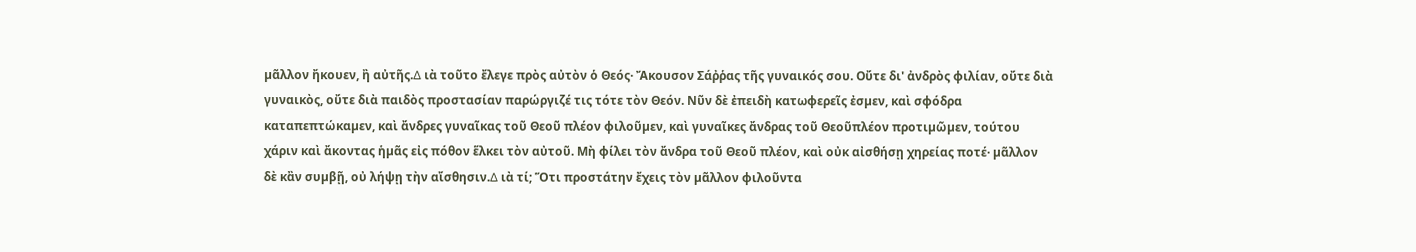µᾶλλον ἤκουεν, ἢ αὐτῆς.∆ ιὰ τοῦτο ἔλεγε πρὸς αὐτὸν ὁ Θεός· Ἄκουσον Σάῤῥας τῆς γυναικός σου. Οὔτε δι' ἀνδρὸς φιλίαν, οὔτε διὰ γυναικὸς, οὔτε διὰ παιδὸς προστασίαν παρώργιζέ τις τότε τὸν Θεόν. Νῦν δὲ ἐπειδὴ κατωφερεῖς ἐσµεν, καὶ σφόδρα καταπεπτώκαµεν, καὶ ἄνδρες γυναῖκας τοῦ Θεοῦ πλέον φιλοῦµεν, καὶ γυναῖκες ἄνδρας τοῦ Θεοῦπλέον προτιµῶµεν, τούτου χάριν καὶ ἄκοντας ἡµᾶς εἰς πόθον ἕλκει τὸν αὐτοῦ. Μὴ φίλει τὸν ἄνδρα τοῦ Θεοῦ πλέον, καὶ οὐκ αἰσθήσῃ χηρείας ποτέ· µᾶλλον δὲ κἂν συµβῇ, οὐ λήψῃ τὴν αἴσθησιν.∆ ιὰ τί; Ὅτι προστάτην ἔχεις τὸν µᾶλλον φιλοῦντα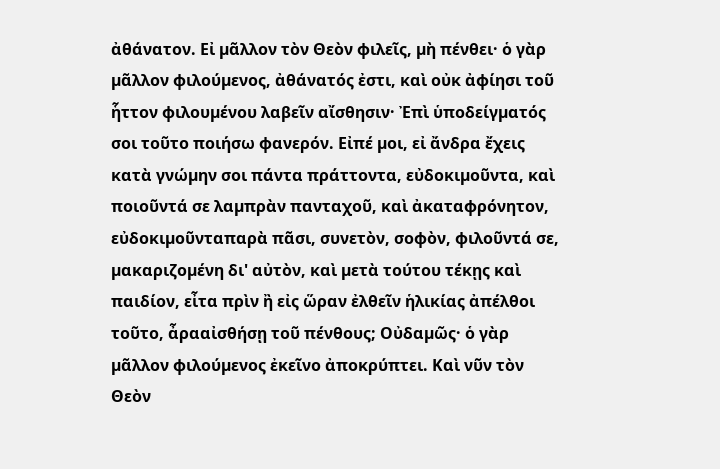ἀθάνατον. Εἰ µᾶλλον τὸν Θεὸν φιλεῖς, µὴ πένθει· ὁ γὰρ µᾶλλον φιλούµενος, ἀθάνατός ἐστι, καὶ οὐκ ἀφίησι τοῦ ἧττον φιλουµένου λαβεῖν αἴσθησιν· Ἐπὶ ὑποδείγµατός σοι τοῦτο ποιήσω φανερόν. Εἰπέ µοι, εἰ ἄνδρα ἔχεις κατὰ γνώµην σοι πάντα πράττοντα, εὐδοκιµοῦντα, καὶ ποιοῦντά σε λαµπρὰν πανταχοῦ, καὶ ἀκαταφρόνητον, εὐδοκιµοῦνταπαρὰ πᾶσι, συνετὸν, σοφὸν, φιλοῦντά σε, µακαριζοµένη δι' αὐτὸν, καὶ µετὰ τούτου τέκῃς καὶ παιδίον, εἶτα πρὶν ἢ εἰς ὥραν ἐλθεῖν ἡλικίας ἀπέλθοι τοῦτο, ἆρααἰσθήσῃ τοῦ πένθους; Οὐδαµῶς· ὁ γὰρ µᾶλλον φιλούµενος ἐκεῖνο ἀποκρύπτει. Καὶ νῦν τὸν Θεὸν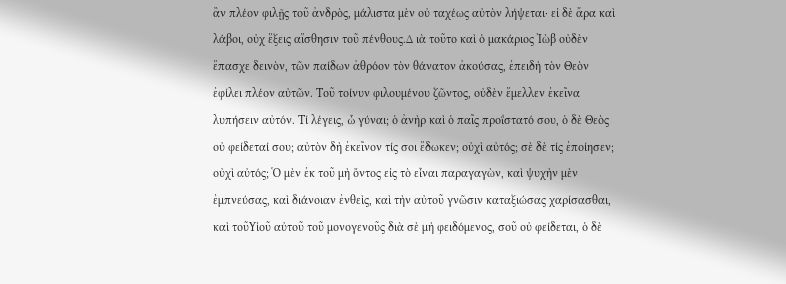ἂν πλέον φιλῇς τοῦ ἀνδρὸς, µάλιστα µὲν οὐ ταχέως αὐτὸν λήψεται· εἰ δὲ ἄρα καὶ λάβοι, οὐχ ἕξεις αἴσθησιν τοῦ πένθους.∆ ιὰ τοῦτο καὶ ὁ µακάριος Ἰὼβ οὐδὲν ἔπασχε δεινὸν, τῶν παίδων ἀθρόον τὸν θάνατον ἀκούσας, ἐπειδὴ τὸν Θεὸν ἐφίλει πλέον αὐτῶν. Τοῦ τοίνυν φιλουµένου ζῶντος, οὐδὲν ἔµελλεν ἐκεῖνα λυπήσειν αὐτόν. Τί λέγεις, ὦ γύναι; ὁ ἀνὴρ καὶ ὁ παῖς προΐστατό σου, ὁ δὲ Θεὸς οὐ φείδεταί σου; αὐτὸν δὴ ἐκεῖνον τίς σοι ἔδωκεν; οὐχὶ αὐτός; σὲ δὲ τίς ἐποίησεν; οὐχὶ αὐτός; Ὁ µὲν ἐκ τοῦ µὴ ὄντος εἰς τὸ εἶναι παραγαγὼν, καὶ ψυχὴν µὲν ἐµπνεύσας, καὶ διάνοιαν ἐνθεὶς, καὶ τὴν αὐτοῦ γνῶσιν καταξιώσας χαρίσασθαι, καὶ τοῦΥἱοῦ αὐτοῦ τοῦ µονογενοῦς διὰ σὲ µὴ φειδόµενος, σοῦ οὐ φείδεται, ὁ δὲ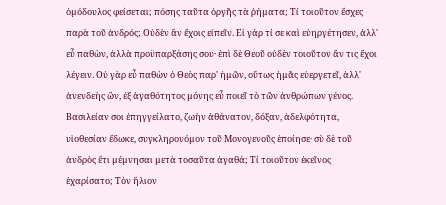ὁµόδουλος φείσεται; πόσης ταῦτα ὀργῆς τὰ ῥήµατα; Τί τοιοῦτον ἔσχες παρὰ τοῦ ἀνδρός; Οὐδὲν ἂν ἔχοις εἰπεῖν. Εἰ γάρ τί σε καὶ εὐηργέτησεν, ἀλλ' εὖ παθὼν, ἀλλὰ προϋπαρξάσης σου· ἐπὶ δὲ Θεοῦ οὐδὲν τοιοῦτον ἄν τις ἔχοι λέγειν. Οὐ γὰρ εὖ παθὼν ὁ Θεὸς παρ' ἡµῶν, οὕτως ἡµᾶς εὐεργετεῖ, ἀλλ' ἀνενδεὴς ὢν, ἐξ ἀγαθότητος µόνης εὖ ποιεῖ τὸ τῶν ἀνθρώπων γένος. Βασιλείαν σοι ἐπηγγείλατο, ζωὴν ἀθάνατον, δόξαν, ἀδελφότητα, υἱοθεσίαν ἔδωκε, συγκληρονόµον τοῦ Μονογενοῦς ἐποίησε· σὺ δὲ τοῦ ἀνδρὸς ἔτι µέµνησαι µετὰ τοσαῦτα ἀγαθά; Τί τοιοῦτον ἐκεῖνος ἐχαρίσατο; Τὸν ἥλιον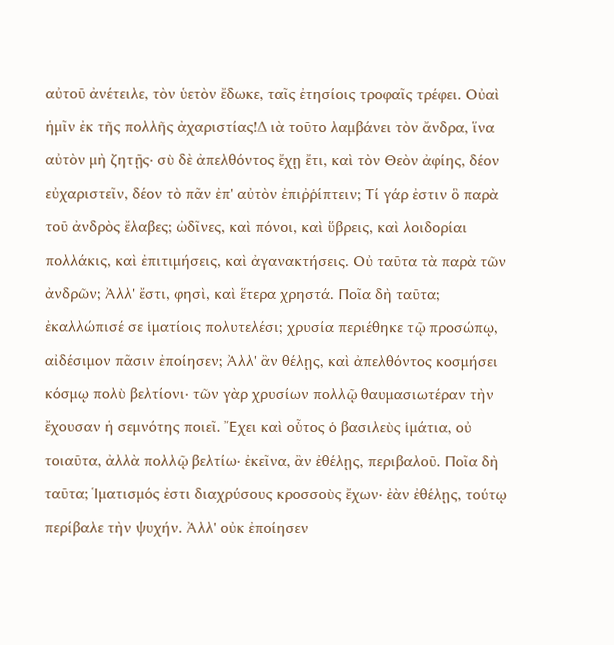αὐτοῦ ἀνέτειλε, τὸν ὑετὸν ἔδωκε, ταῖς ἐτησίοις τροφαῖς τρέφει. Οὐαὶ ἡµῖν ἐκ τῆς πολλῆς ἀχαριστίας!∆ ιὰ τοῦτο λαµβάνει τὸν ἄνδρα, ἵνα αὐτὸν µὴ ζητῇς· σὺ δὲ ἀπελθόντος ἔχῃ ἔτι, καὶ τὸν Θεὸν ἀφίης, δέον εὐχαριστεῖν, δέον τὸ πᾶν ἐπ' αὐτὸν ἐπιῤῥίπτειν; Τί γάρ ἐστιν ὃ παρὰ τοῦ ἀνδρὸς ἔλαβες; ὠδῖνες, καὶ πόνοι, καὶ ὕβρεις, καὶ λοιδορίαι πολλάκις, καὶ ἐπιτιµήσεις, καὶ ἀγανακτήσεις. Οὐ ταῦτα τὰ παρὰ τῶν ἀνδρῶν; Ἀλλ' ἔστι, φησὶ, καὶ ἕτερα χρηστά. Ποῖα δὴ ταῦτα; ἐκαλλώπισέ σε ἱµατίοις πολυτελέσι; χρυσία περιέθηκε τῷ προσώπῳ, αἰδέσιµον πᾶσιν ἐποίησεν; Ἀλλ' ἂν θέλῃς, καὶ ἀπελθόντος κοσµήσει κόσµῳ πολὺ βελτίονι· τῶν γὰρ χρυσίων πολλῷ θαυµασιωτέραν τὴν ἔχουσαν ἡ σεµνότης ποιεῖ. Ἔχει καὶ οὗτος ὁ βασιλεὺς ἱµάτια, οὐ τοιαῦτα, ἀλλὰ πολλῷ βελτίω· ἐκεῖνα, ἂν ἐθέλῃς, περιβαλοῦ. Ποῖα δὴ ταῦτα; Ἱµατισµός ἐστι διαχρύσους κροσσοὺς ἔχων· ἐὰν ἐθέλῃς, τούτῳ περίβαλε τὴν ψυχήν. Ἀλλ' οὐκ ἐποίησεν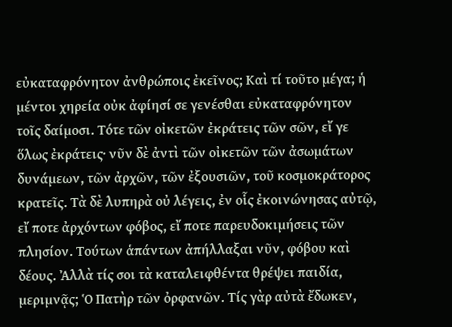εὐκαταφρόνητον ἀνθρώποις ἐκεῖνος; Καὶ τί τοῦτο µέγα; ἡ µέντοι χηρεία οὐκ ἀφίησί σε γενέσθαι εὐκαταφρόνητον τοῖς δαίµοσι. Τότε τῶν οἰκετῶν ἐκράτεις τῶν σῶν, εἴ γε ὅλως ἐκράτεις· νῦν δὲ ἀντὶ τῶν οἰκετῶν τῶν ἀσωµάτων δυνάµεων, τῶν ἀρχῶν, τῶν ἐξουσιῶν, τοῦ κοσµοκράτορος κρατεῖς. Τὰ δὲ λυπηρὰ οὐ λέγεις, ἐν οἷς ἐκοινώνησας αὐτῷ, εἴ ποτε ἀρχόντων φόβος, εἴ ποτε παρευδοκιµήσεις τῶν πλησίον. Τούτων ἁπάντων ἀπήλλαξαι νῦν, φόβου καὶ δέους. Ἀλλὰ τίς σοι τὰ καταλειφθέντα θρέψει παιδία, µεριµνᾷς; Ὁ Πατὴρ τῶν ὀρφανῶν. Τίς γὰρ αὐτὰ ἔδωκεν,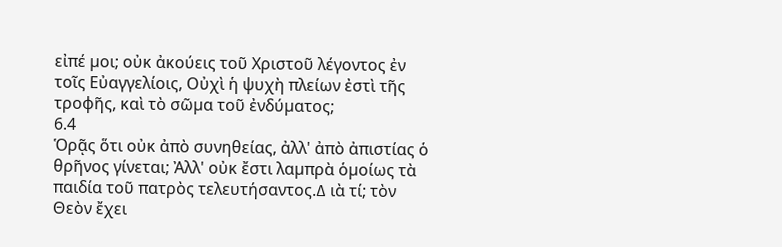εἰπέ µοι; οὐκ ἀκούεις τοῦ Χριστοῦ λέγοντος ἐν τοῖς Εὐαγγελίοις, Οὐχὶ ἡ ψυχὴ πλείων ἐστὶ τῆς τροφῆς, καὶ τὸ σῶµα τοῦ ἐνδύµατος;
6.4
Ὁρᾷς ὅτι οὐκ ἀπὸ συνηθείας, ἀλλ' ἀπὸ ἀπιστίας ὁ θρῆνος γίνεται; Ἀλλ' οὐκ ἔστι λαµπρὰ ὁµοίως τὰ παιδία τοῦ πατρὸς τελευτήσαντος.∆ ιὰ τί; τὸν Θεὸν ἔχει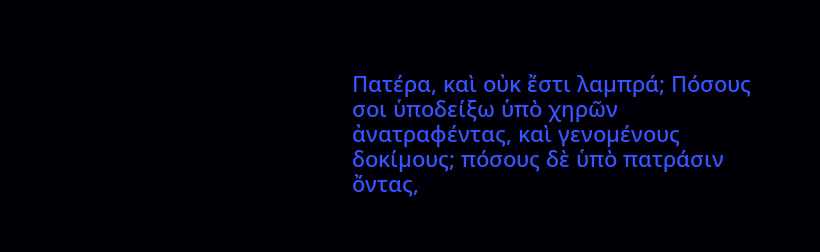Πατέρα, καὶ οὐκ ἔστι λαµπρά; Πόσους σοι ὑποδείξω ὑπὸ χηρῶν ἀνατραφέντας, καὶ γενοµένους δοκίµους; πόσους δὲ ὑπὸ πατράσιν ὄντας,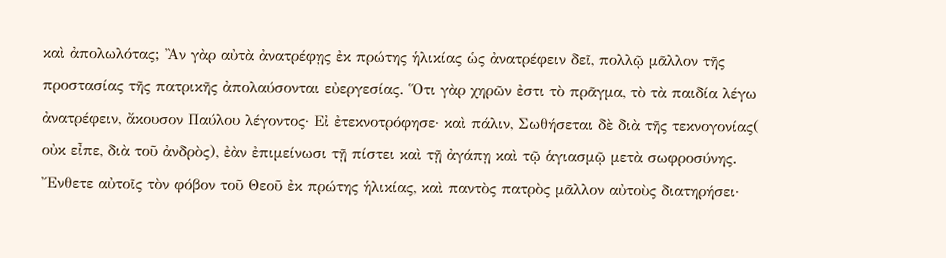καὶ ἀπολωλότας; Ἂν γὰρ αὐτὰ ἀνατρέφῃς ἐκ πρώτης ἡλικίας ὡς ἀνατρέφειν δεῖ, πολλῷ µᾶλλον τῆς προστασίας τῆς πατρικῆς ἀπολαύσονται εὐεργεσίας. Ὅτι γὰρ χηρῶν ἐστι τὸ πρᾶγµα, τὸ τὰ παιδία λέγω ἀνατρέφειν, ἄκουσον Παύλου λέγοντος· Εἰ ἐτεκνοτρόφησε· καὶ πάλιν, Σωθήσεται δὲ διὰ τῆς τεκνογονίας( οὐκ εἶπε, διὰ τοῦ ἀνδρὸς), ἐὰν ἐπιµείνωσι τῇ πίστει καὶ τῇ ἀγάπῃ καὶ τῷ ἁγιασµῷ µετὰ σωφροσύνης. Ἔνθετε αὐτοῖς τὸν φόβον τοῦ Θεοῦ ἐκ πρώτης ἡλικίας, καὶ παντὸς πατρὸς µᾶλλον αὐτοὺς διατηρήσει·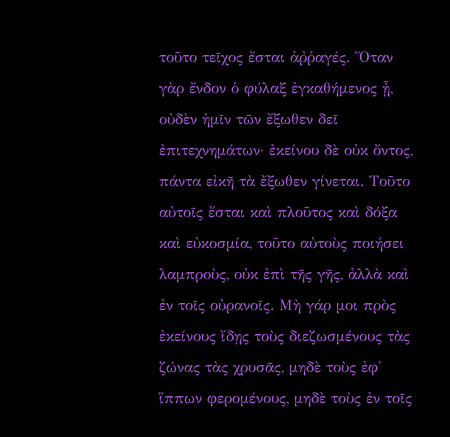τοῦτο τεῖχος ἔσται ἀῤῥαγές. Ὅταν γὰρ ἔνδον ὁ φύλαξ ἐγκαθήµενος ᾖ, οὐδὲν ἡµῖν τῶν ἔξωθεν δεῖ ἐπιτεχνηµάτων· ἐκείνου δὲ οὐκ ὄντος, πάντα εἰκῆ τὰ ἔξωθεν γίνεται. Τοῦτο αὐτοῖς ἔσται καὶ πλοῦτος καὶ δόξα καὶ εὐκοσµία, τοῦτο αὐτοὺς ποιήσει λαµπροὺς, οὐκ ἐπὶ τῆς γῆς, ἀλλὰ καὶ ἐν τοῖς οὐρανοῖς. Μὴ γάρ µοι πρὸς ἐκείνους ἴδῃς τοὺς διεζωσµένους τὰς ζώνας τὰς χρυσᾶς, µηδὲ τοὺς ἐφ' ἵππων φεροµένους, µηδὲ τοὺς ἐν τοῖς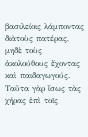βασιλείοις λάµποντας διὰτοὺς πατέρας, µηδὲ τοὺς ἀκολούθους ἔχοντας καὶ παιδαγωγούς. Ταῦτα γὰρ ἴσως τὰς χήρας ἐπὶ τοῖς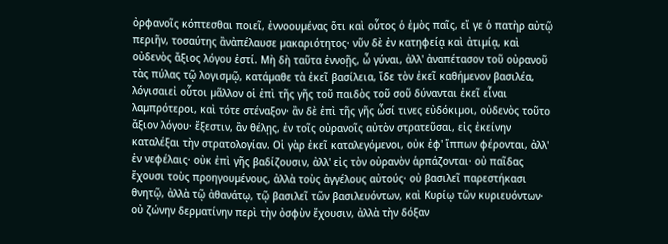ὀρφανοῖς κόπτεσθαι ποιεῖ, ἐννοουµένας ὅτι καὶ οὗτος ὁ ἐµὸς παῖς, εἴ γε ὁ πατὴρ αὐτῷ περιῆν, τοσαύτης ἂνἀπέλαυσε µακαριότητος· νῦν δὲ ἐν κατηφείᾳ καὶ ἀτιµίᾳ, καὶ οὐδενὸς ἄξιος λόγου ἐστί. Μὴ δὴ ταῦτα ἐννοῇς, ὦ γύναι, ἀλλ' ἀναπέτασον τοῦ οὐρανοῦ τὰς πύλας τῷ λογισµῷ, κατάµαθε τὰ ἐκεῖ βασίλεια, ἴδε τὸν ἐκεῖ καθήµενον βασιλέα, λόγισαιεἰ οὗτοι µᾶλλον οἱ ἐπὶ τῆς γῆς τοῦ παιδὸς τοῦ σοῦ δύνανται ἐκεῖ εἶναι λαµπρότεροι, καὶ τότε στέναξον· ἂν δὲ ἐπὶ τῆς γῆς ὦσί τινες εὐδόκιµοι, οὐδενὸς τοῦτο ἄξιον λόγου· ἔξεστιν, ἂν θέλῃς, ἐν τοῖς οὐρανοῖς αὐτὸν στρατεῦσαι, εἰς ἐκείνην καταλέξαι τὴν στρατολογίαν. Οἱ γὰρ ἐκεῖ καταλεγόµενοι, οὐκ ἐφ' ἵππων φέρονται, ἀλλ' ἐν νεφέλαις· οὐκ ἐπὶ γῆς βαδίζουσιν, ἀλλ' εἰς τὸν οὐρανὸν ἁρπάζονται· οὐ παῖδας ἔχουσι τοὺς προηγουµένους, ἀλλὰ τοὺς ἀγγέλους αὐτούς· οὐ βασιλεῖ παρεστήκασι θνητῷ, ἀλλὰ τῷ ἀθανάτῳ, τῷ βασιλεῖ τῶν βασιλευόντων, καὶ Κυρίῳ τῶν κυριευόντων· οὐ ζώνην δερµατίνην περὶ τὴν ὀσφὺν ἔχουσιν, ἀλλὰ τὴν δόξαν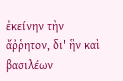ἐκείνην τὴν ἄῤῥητον, δι' ἣν καὶ βασιλέων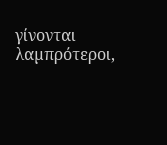γίνονται λαµπρότεροι,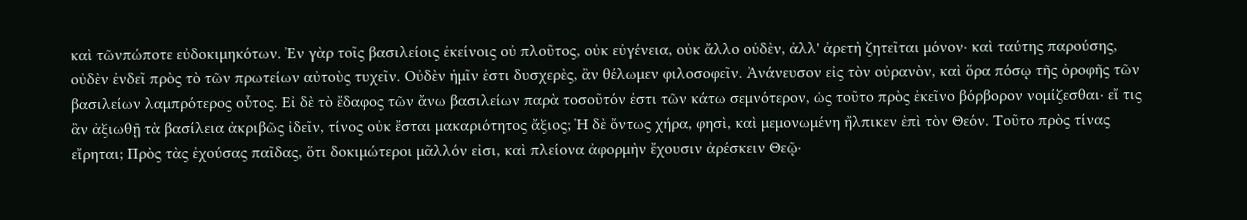καὶ τῶνπώποτε εὐδοκιµηκότων. Ἐν γὰρ τοῖς βασιλείοις ἐκείνοις οὐ πλοῦτος, οὐκ εὐγένεια, οὐκ ἄλλο οὐδὲν, ἀλλ' ἀρετὴ ζητεῖται µόνον· καὶ ταύτης παρούσης, οὐδὲν ἐνδεῖ πρὸς τὸ τῶν πρωτείων αὐτοὺς τυχεῖν. Οὐδὲν ἡµῖν ἐστι δυσχερὲς, ἂν θέλωµεν φιλοσοφεῖν. Ἀνάνευσον εἰς τὸν οὐρανὸν, καὶ ὅρα πόσῳ τῆς ὀροφῆς τῶν βασιλείων λαµπρότερος οὗτος. Εἰ δὲ τὸ ἔδαφος τῶν ἄνω βασιλείων παρὰ τοσοῦτόν ἐστι τῶν κάτω σεµνότερον, ὡς τοῦτο πρὸς ἐκεῖνο βόρβορον νοµίζεσθαι· εἴ τις ἂν ἀξιωθῇ τὰ βασίλεια ἀκριβῶς ἰδεῖν, τίνος οὐκ ἔσται µακαριότητος ἄξιος; Ἡ δὲ ὄντως χήρα, φησὶ, καὶ µεµονωµένη ἤλπικεν ἐπὶ τὸν Θεόν. Τοῦτο πρὸς τίνας εἴρηται; Πρὸς τὰς ἐχούσας παῖδας, ὅτι δοκιµώτεροι µᾶλλόν εἰσι, καὶ πλείονα ἀφορµὴν ἔχουσιν ἀρέσκειν Θεῷ·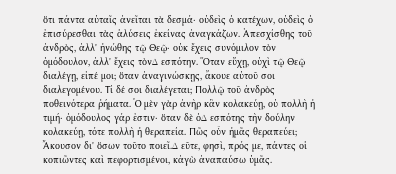ὅτι πάντα αὐταῖς ἀνεῖται τὰ δεσµά· οὐδεὶς ὁ κατέχων, οὐδεὶς ὁ ἐπισύρεσθαι τὰς ἁλύσεις ἐκείνας ἀναγκάζων. Ἀπεσχίσθης τοῦ ἀνδρὸς, ἀλλ' ἡνώθης τῷ Θεῷ· οὐκ ἔχεις συνόµιλον τὸν ὁµόδουλον, ἀλλ' ἔχεις τὸν∆ εσπότην. Ὅταν εὔχῃ, οὐχὶ τῷ Θεῷ διαλέγῃ, εἰπέ µοι; ὅταν ἀναγινώσκῃς, ἄκουε αὐτοῦ σοι διαλεγοµένου. Τί δέ σοι διαλέγεται; Πολλῷ τοῦ ἀνδρὸς ποθεινότερα ῥήµατα. Ὁ µὲν γὰρ ἀνὴρ κἂν κολακεύῃ, οὐ πολλὴ ἡ τιµή· ὁµόδουλος γάρ ἐστιν· ὅταν δὲ ὁ∆ εσπότης τὴν δούλην κολακεύῃ, τότε πολλὴ ἡ θεραπεία. Πῶς οὖν ἡµᾶς θεραπεύει; Ἄκουσον δι' ὅσων τοῦτο ποιεῖ.∆ εῦτε, φησὶ, πρός µε, πάντες οἱ κοπιῶντες καὶ πεφορτισµένοι, κἀγὼ ἀναπαύσω ὑµᾶς.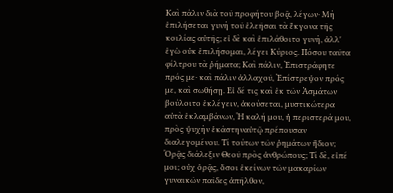Καὶ πάλιν διὰ τοῦ προφήτου βοᾷ, λέγων· Μὴ ἐπιλήσεται γυνὴ τοῦ ἐλεῆσαι τὰ ἔκγονα τῆς κοιλίας αὐτῆς; εἰ δὲ καὶ ἐπιλάθοιτο γυνὴ, ἀλλ' ἐγὼ οὐκ ἐπιλήσοµαι, λέγει Κύριος. Πόσου ταῦτα φίλτρου τὰ ῥήµατα; Καὶ πάλιν, Ἐπιστράφητε πρός µε· καὶ πάλιν ἀλλαχοῦ, Ἐπίστρεψον πρός µε, καὶ σωθήσῃ. Εἰ δέ τις καὶ ἐκ τῶν Ἀσµάτων βούλοιτο ἐκλέγειν, ἀκούσεται, µυστικώτερα αὐτὰ ἐκλαµβάνων, Ἡ καλή µου, ἡ περιστερά µου, πρὸς ψυχὴν ἑκάστηναὐτῷ πρέπουσαν διαλεγοµένου. Τί τούτων τῶν ῥηµάτων ἥδιον; Ὁρᾷς διάλεξιν Θεοῦ πρὸς ἀνθρώπους; Τί δὲ, εἰπέ µοι; οὐχ ὁρᾷς, ὅσοι ἐκείνων τῶν µακαρίων γυναικῶν παῖδες ἀπῆλθον,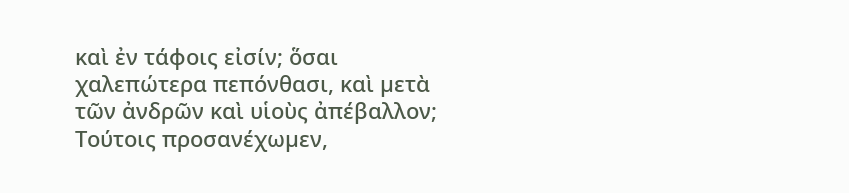καὶ ἐν τάφοις εἰσίν; ὅσαι χαλεπώτερα πεπόνθασι, καὶ µετὰ τῶν ἀνδρῶν καὶ υἱοὺς ἀπέβαλλον; Τούτοις προσανέχωµεν,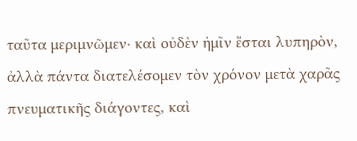ταῦτα µεριµνῶµεν· καὶ οὐδὲν ἡµῖν ἔσται λυπηρὸν, ἀλλὰ πάντα διατελέσοµεν τὸν χρόνον µετὰ χαρᾶς πνευµατικῆς διάγοντες, καὶ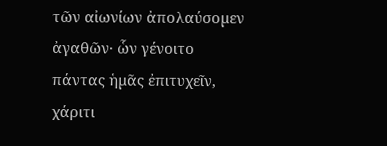τῶν αἰωνίων ἀπολαύσοµεν ἀγαθῶν· ὧν γένοιτο πάντας ἡµᾶς ἐπιτυχεῖν, χάριτι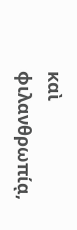καὶ φιλανθρωπίᾳ,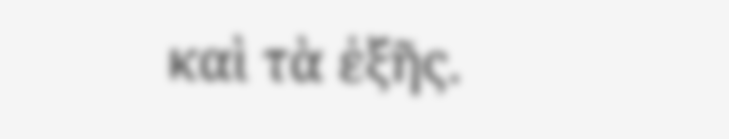καὶ τὰ ἑξῆς.